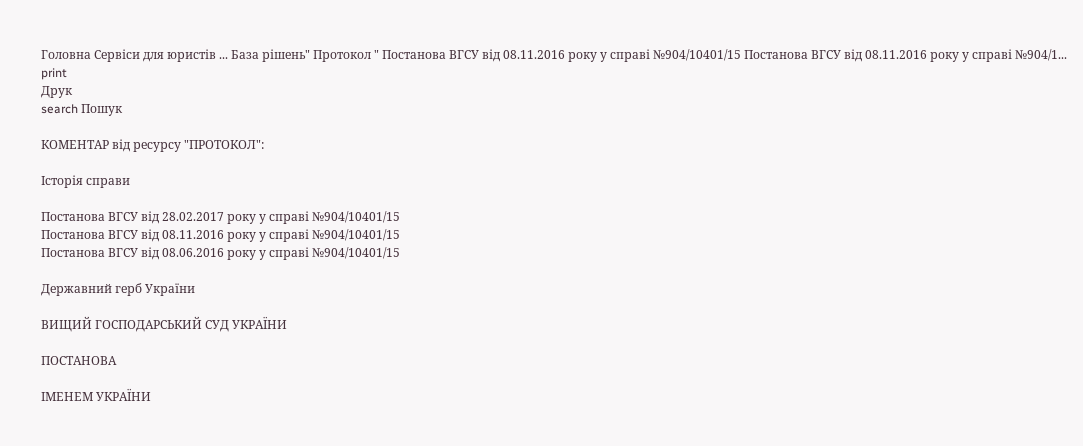Головна Сервіси для юристів ... База рішень" Протокол " Постанова ВГСУ від 08.11.2016 року у справі №904/10401/15 Постанова ВГСУ від 08.11.2016 року у справі №904/1...
print
Друк
search Пошук

КОМЕНТАР від ресурсу "ПРОТОКОЛ":

Історія справи

Постанова ВГСУ від 28.02.2017 року у справі №904/10401/15
Постанова ВГСУ від 08.11.2016 року у справі №904/10401/15
Постанова ВГСУ від 08.06.2016 року у справі №904/10401/15

Державний герб України

ВИЩИЙ ГОСПОДАРСЬКИЙ СУД УКРАЇНИ

ПОСТАНОВА

ІМЕНЕМ УКРАЇНИ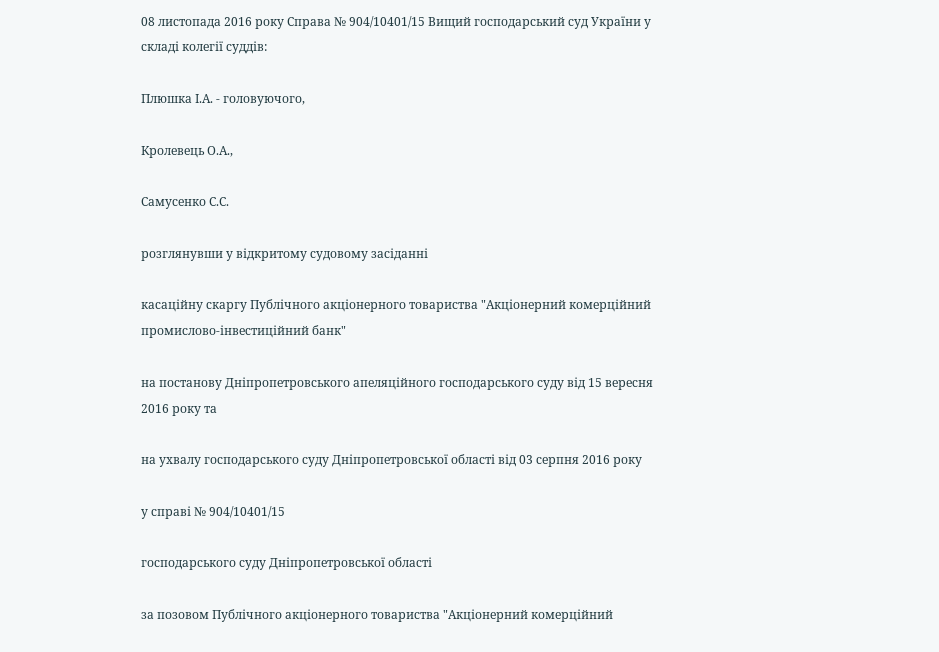08 листопада 2016 року Справа № 904/10401/15 Вищий господарський суд України у складі колегії суддів:

Плюшка І.А. - головуючого,

Кролевець О.А.,

Самусенко С.С.

розглянувши у відкритому судовому засіданні

касаційну скаргу Публічного акціонерного товариства "Акціонерний комерційний промислово-інвестиційний банк"

на постанову Дніпропетровського апеляційного господарського суду від 15 вересня 2016 року та

на ухвалу господарського суду Дніпропетровської області від 03 серпня 2016 року

у справі № 904/10401/15

господарського суду Дніпропетровської області

за позовом Публічного акціонерного товариства "Акціонерний комерційний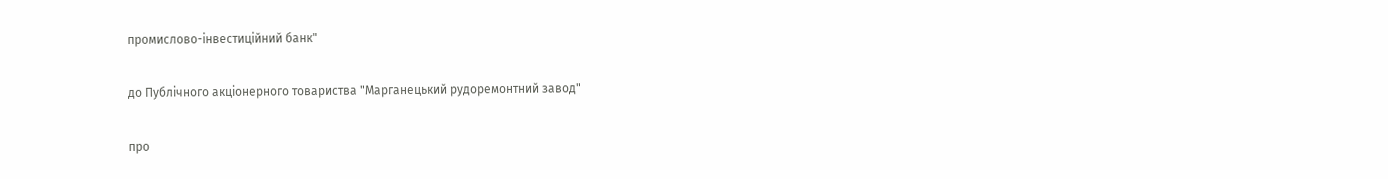промислово-інвестиційний банк"

до Публічного акціонерного товариства "Марганецький рудоремонтний завод"

про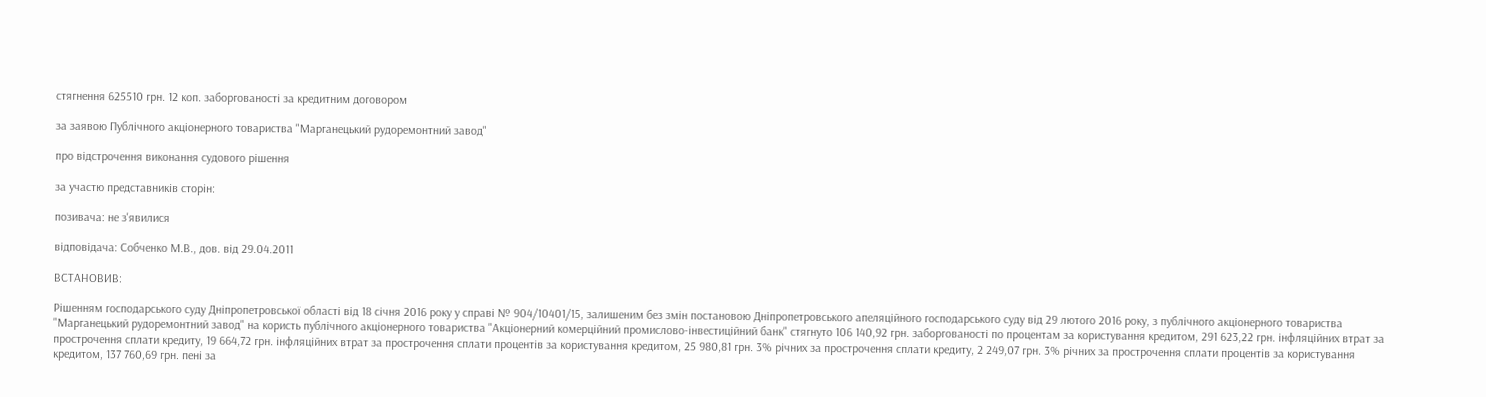стягнення 625510 грн. 12 коп. заборгованості за кредитним договором

за заявою Публічного акціонерного товариства "Марганецький рудоремонтний завод"

про відстрочення виконання судового рішення

за участю представників сторін:

позивача: не з'явилися

відповідача: Собченко М.В., дов. від 29.04.2011

ВСТАНОВИВ:

Рішенням господарського суду Дніпропетровської області від 18 січня 2016 року у справі № 904/10401/15, залишеним без змін постановою Дніпропетровського апеляційного господарського суду від 29 лютого 2016 року, з публічного акціонерного товариства "Марганецький рудоремонтний завод" на користь публічного акціонерного товариства "Акціонерний комерційний промислово-інвестиційний банк" стягнуто 106 140,92 грн. заборгованості по процентам за користування кредитом, 291 623,22 грн. інфляційних втрат за прострочення сплати кредиту, 19 664,72 грн. інфляційних втрат за прострочення сплати процентів за користування кредитом, 25 980,81 грн. 3% річних за прострочення сплати кредиту, 2 249,07 грн. 3% річних за прострочення сплати процентів за користування кредитом, 137 760,69 грн. пені за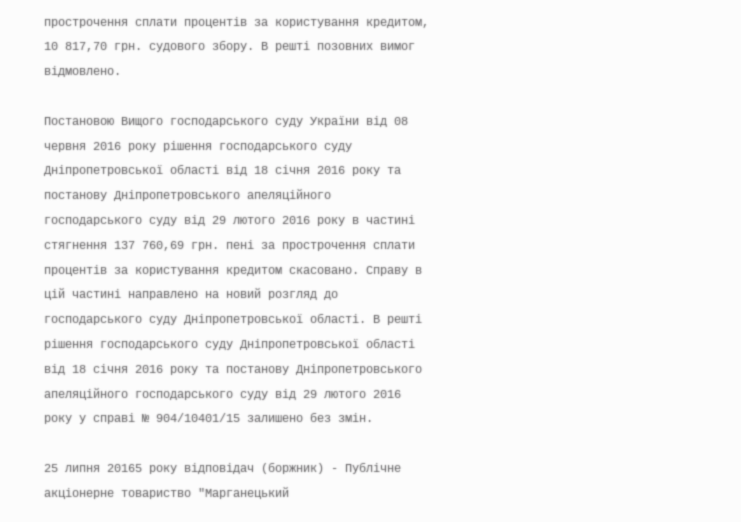прострочення сплати процентів за користування кредитом, 10 817,70 грн. судового збору. В решті позовних вимог відмовлено.

Постановою Вищого господарського суду України від 08 червня 2016 року рішення господарського суду Дніпропетровської області від 18 січня 2016 року та постанову Дніпропетровського апеляційного господарського суду від 29 лютого 2016 року в частині стягнення 137 760,69 грн. пені за прострочення сплати процентів за користування кредитом скасовано. Справу в цій частині направлено на новий розгляд до господарського суду Дніпропетровської області. В решті рішення господарського суду Дніпропетровської області від 18 січня 2016 року та постанову Дніпропетровського апеляційного господарського суду від 29 лютого 2016 року у справі № 904/10401/15 залишено без змін.

25 липня 20165 року відповідач (боржник) - Публічне акціонерне товариство "Марганецький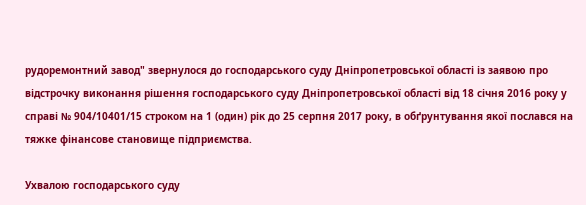рудоремонтний завод" звернулося до господарського суду Дніпропетровської області із заявою про відстрочку виконання рішення господарського суду Дніпропетровської області від 18 січня 2016 року у справі № 904/10401/15 строком на 1 (один) рік до 25 серпня 2017 року, в обґрунтування якої послався на тяжке фінансове становище підприємства.

Ухвалою господарського суду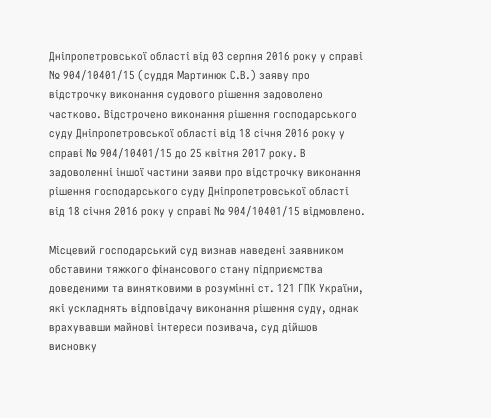Дніпропетровської області від 03 серпня 2016 року у справі № 904/10401/15 (суддя Мартинюк С.В.) заяву про відстрочку виконання судового рішення задоволено частково. Відстрочено виконання рішення господарського суду Дніпропетровської області від 18 січня 2016 року у справі № 904/10401/15 до 25 квітня 2017 року. В задоволенні іншої частини заяви про відстрочку виконання рішення господарського суду Дніпропетровської області від 18 січня 2016 року у справі № 904/10401/15 відмовлено.

Місцевий господарський суд визнав наведені заявником обставини тяжкого фінансового стану підприємства доведеними та винятковими в розумінні ст. 121 ГПК України, які ускладнять відповідачу виконання рішення суду, однак врахувавши майнові інтереси позивача, суд дійшов висновку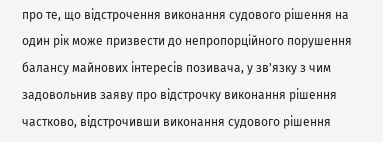про те, що відстрочення виконання судового рішення на один рік може призвести до непропорційного порушення балансу майнових інтересів позивача, у зв'язку з чим задовольнив заяву про відстрочку виконання рішення частково, відстрочивши виконання судового рішення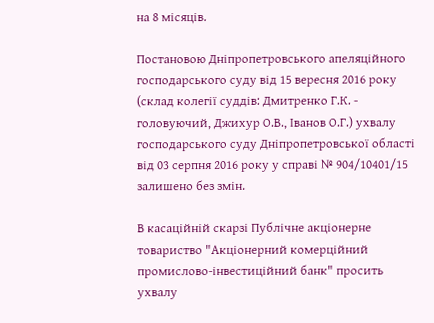на 8 місяців.

Постановою Дніпропетровського апеляційного господарського суду від 15 вересня 2016 року (склад колегії суддів: Дмитренко Г.К. - головуючий, Джихур О.В., Іванов О.Г.) ухвалу господарського суду Дніпропетровської області від 03 серпня 2016 року у справі № 904/10401/15 залишено без змін.

В касаційній скарзі Публічне акціонерне товариство "Акціонерний комерційний промислово-інвестиційний банк" просить ухвалу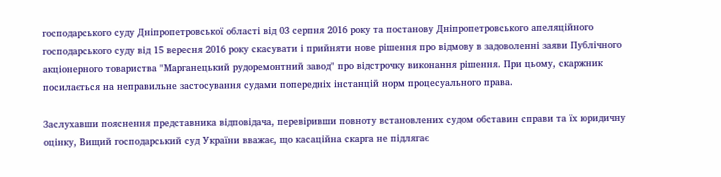господарського суду Дніпропетровської області від 03 серпня 2016 року та постанову Дніпропетровського апеляційного господарського суду від 15 вересня 2016 року скасувати і прийняти нове рішення про відмову в задоволенні заяви Публічного акціонерного товариства "Марганецький рудоремонтний завод" про відстрочку виконання рішення. При цьому, скаржник посилається на неправильне застосування судами попередніх інстанцій норм процесуального права.

Заслухавши пояснення представника відповідача, перевіривши повноту встановлених судом обставин справи та їх юридичну оцінку, Вищий господарський суд України вважає, що касаційна скарга не підлягає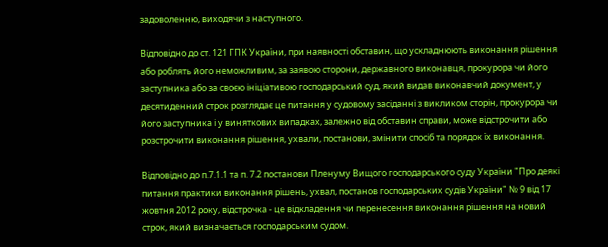задоволенню, виходячи з наступного.

Відповідно до ст. 121 ГПК України, при наявності обставин, що ускладнюють виконання рішення або роблять його неможливим, за заявою сторони, державного виконавця, прокурора чи його заступника або за своєю ініціативою господарський суд, який видав виконавчий документ, у десятиденний строк розглядає це питання у судовому засіданні з викликом сторін, прокурора чи його заступника і у виняткових випадках, залежно від обставин справи, може відстрочити або розстрочити виконання рішення, ухвали, постанови, змінити спосіб та порядок їх виконання.

Відповідно до п.7.1.1 та п. 7.2 постанови Пленуму Вищого господарського суду України "Про деякі питання практики виконання рішень, ухвал, постанов господарських судів України" № 9 від 17 жовтня 2012 року, відстрочка - це відкладення чи перенесення виконання рішення на новий строк, який визначається господарським судом.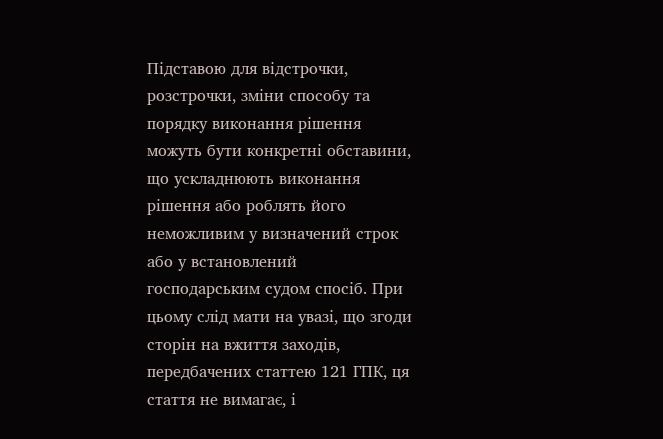Підставою для відстрочки, розстрочки, зміни способу та порядку виконання рішення можуть бути конкретні обставини, що ускладнюють виконання рішення або роблять його неможливим у визначений строк або у встановлений господарським судом спосіб. При цьому слід мати на увазі, що згоди сторін на вжиття заходів, передбачених статтею 121 ГПК, ця стаття не вимагає, і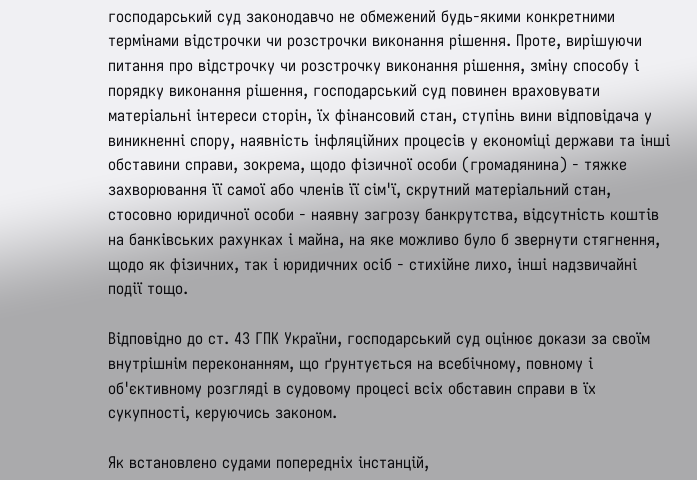господарський суд законодавчо не обмежений будь-якими конкретними термінами відстрочки чи розстрочки виконання рішення. Проте, вирішуючи питання про відстрочку чи розстрочку виконання рішення, зміну способу і порядку виконання рішення, господарський суд повинен враховувати матеріальні інтереси сторін, їх фінансовий стан, ступінь вини відповідача у виникненні спору, наявність інфляційних процесів у економіці держави та інші обставини справи, зокрема, щодо фізичної особи (громадянина) - тяжке захворювання її самої або членів її сім'ї, скрутний матеріальний стан, стосовно юридичної особи - наявну загрозу банкрутства, відсутність коштів на банківських рахунках і майна, на яке можливо було б звернути стягнення, щодо як фізичних, так і юридичних осіб - стихійне лихо, інші надзвичайні події тощо.

Відповідно до ст. 43 ГПК України, господарський суд оцінює докази за своїм внутрішнім переконанням, що ґрунтується на всебічному, повному і об'єктивному розгляді в судовому процесі всіх обставин справи в їх сукупності, керуючись законом.

Як встановлено судами попередніх інстанцій,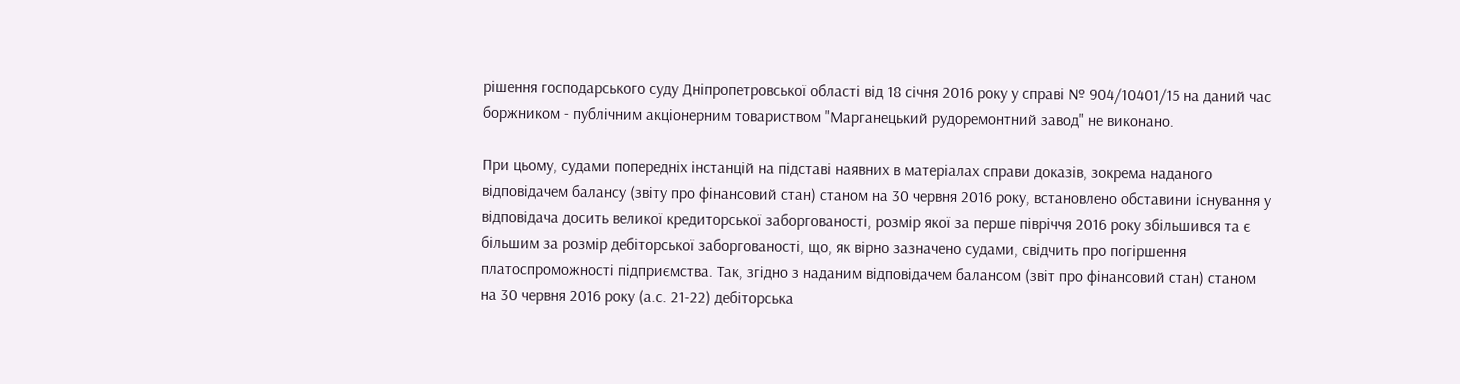рішення господарського суду Дніпропетровської області від 18 січня 2016 року у справі № 904/10401/15 на даний час боржником - публічним акціонерним товариством "Марганецький рудоремонтний завод" не виконано.

При цьому, судами попередніх інстанцій на підставі наявних в матеріалах справи доказів, зокрема наданого відповідачем балансу (звіту про фінансовий стан) станом на 30 червня 2016 року, встановлено обставини існування у відповідача досить великої кредиторської заборгованості, розмір якої за перше півріччя 2016 року збільшився та є більшим за розмір дебіторської заборгованості, що, як вірно зазначено судами, свідчить про погіршення платоспроможності підприємства. Так, згідно з наданим відповідачем балансом (звіт про фінансовий стан) станом на 30 червня 2016 року (а.с. 21-22) дебіторська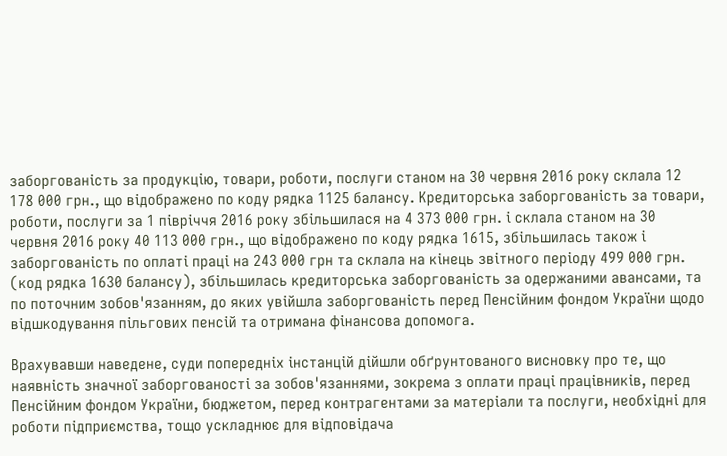заборгованість за продукцію, товари, роботи, послуги станом на 30 червня 2016 року склала 12 178 000 грн., що відображено по коду рядка 1125 балансу. Кредиторська заборгованість за товари, роботи, послуги за 1 півріччя 2016 року збільшилася на 4 373 000 грн. і склала станом на 30 червня 2016 року 40 113 000 грн., що відображено по коду рядка 1615, збільшилась також і заборгованість по оплаті праці на 243 000 грн та склала на кінець звітного періоду 499 000 грн. (код рядка 1630 балансу), збільшилась кредиторська заборгованість за одержаними авансами, та по поточним зобов'язанням, до яких увійшла заборгованість перед Пенсійним фондом України щодо відшкодування пільгових пенсій та отримана фінансова допомога.

Врахувавши наведене, суди попередніх інстанцій дійшли обґрунтованого висновку про те, що наявність значної заборгованості за зобов'язаннями, зокрема з оплати праці працівників, перед Пенсійним фондом України, бюджетом, перед контрагентами за матеріали та послуги, необхідні для роботи підприємства, тощо ускладнює для відповідача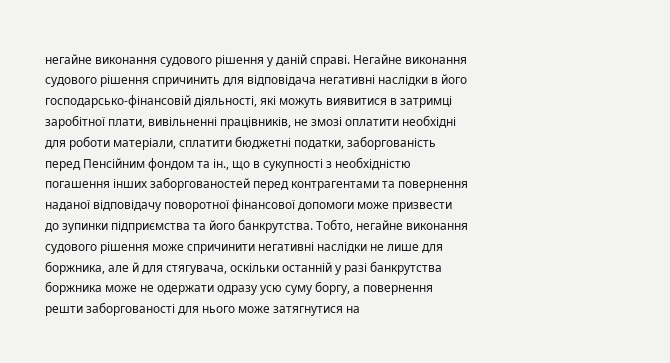негайне виконання судового рішення у даній справі. Негайне виконання судового рішення спричинить для відповідача негативні наслідки в його господарсько-фінансовій діяльності, які можуть виявитися в затримці заробітної плати, вивільненні працівників, не змозі оплатити необхідні для роботи матеріали, сплатити бюджетні податки, заборгованість перед Пенсійним фондом та ін., що в сукупності з необхідністю погашення інших заборгованостей перед контрагентами та повернення наданої відповідачу поворотної фінансової допомоги може призвести до зупинки підприємства та його банкрутства. Тобто, негайне виконання судового рішення може спричинити негативні наслідки не лише для боржника, але й для стягувача, оскільки останній у разі банкрутства боржника може не одержати одразу усю суму боргу, а повернення решти заборгованості для нього може затягнутися на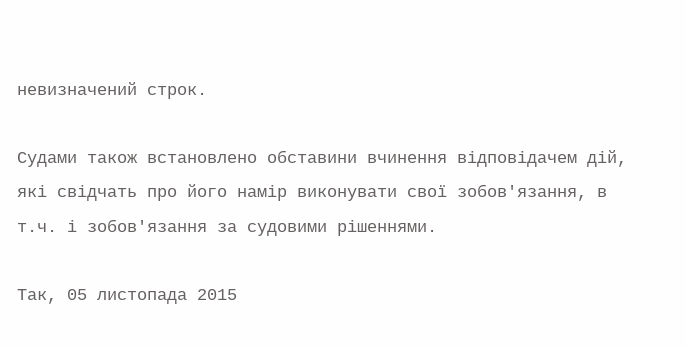невизначений строк.

Судами також встановлено обставини вчинення відповідачем дій, які свідчать про його намір виконувати свої зобов'язання, в т.ч. і зобов'язання за судовими рішеннями.

Так, 05 листопада 2015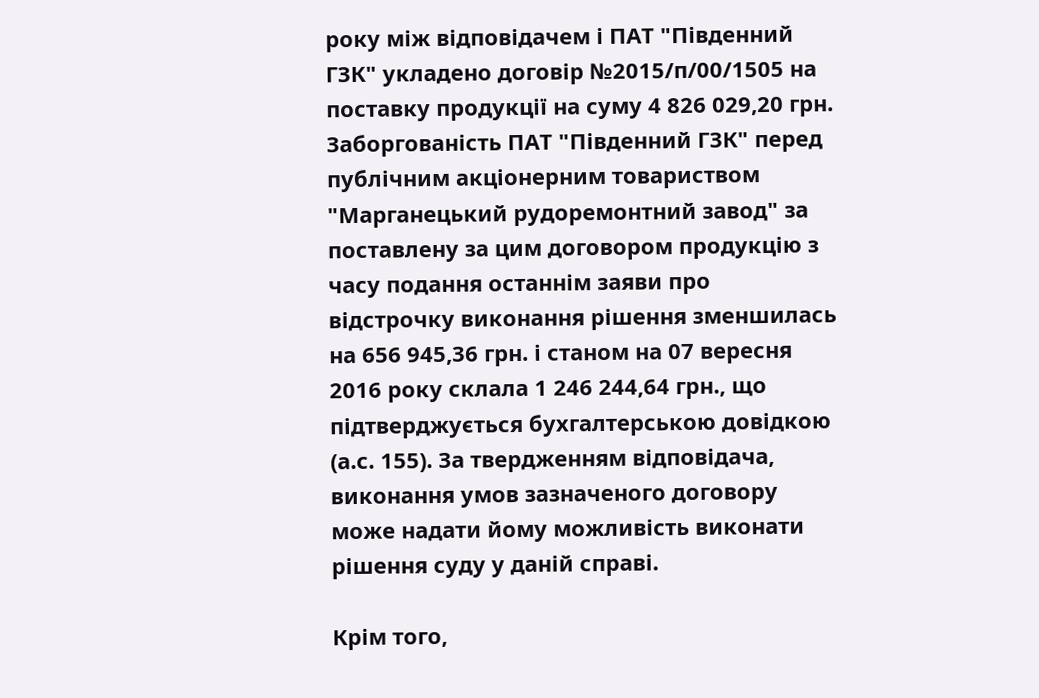року між відповідачем і ПАТ "Південний ГЗК" укладено договір №2015/п/00/1505 на поставку продукції на суму 4 826 029,20 грн. Заборгованість ПАТ "Південний ГЗК" перед публічним акціонерним товариством "Марганецький рудоремонтний завод" за поставлену за цим договором продукцію з часу подання останнім заяви про відстрочку виконання рішення зменшилась на 656 945,36 грн. і станом на 07 вересня 2016 року склала 1 246 244,64 грн., що підтверджується бухгалтерською довідкою (а.с. 155). За твердженням відповідача, виконання умов зазначеного договору може надати йому можливість виконати рішення суду у даній справі.

Крім того,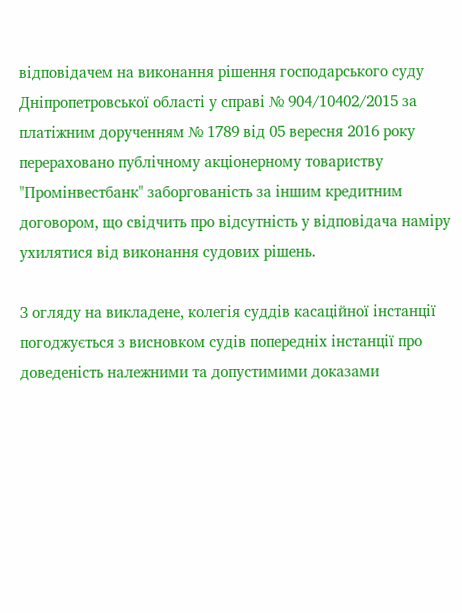відповідачем на виконання рішення господарського суду Дніпропетровської області у справі № 904/10402/2015 за платіжним дорученням № 1789 від 05 вересня 2016 року перераховано публічному акціонерному товариству "Промінвестбанк" заборгованість за іншим кредитним договором, що свідчить про відсутність у відповідача наміру ухилятися від виконання судових рішень.

З огляду на викладене, колегія суддів касаційної інстанції погоджується з висновком судів попередніх інстанції про доведеність належними та допустимими доказами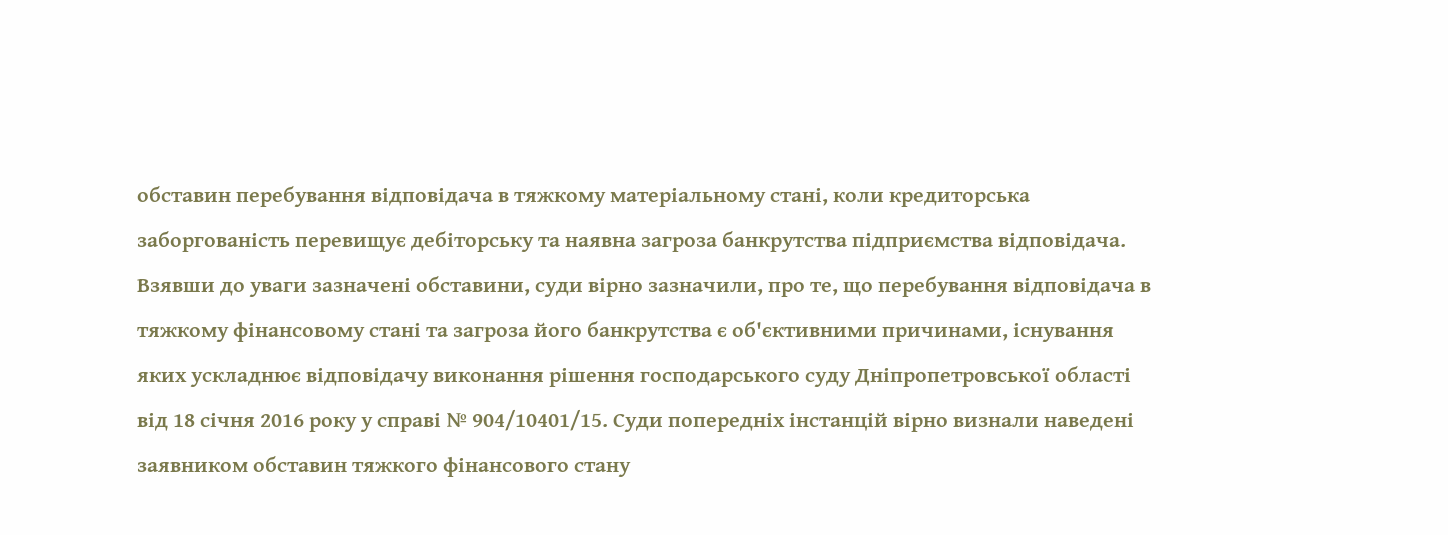обставин перебування відповідача в тяжкому матеріальному стані, коли кредиторська заборгованість перевищує дебіторську та наявна загроза банкрутства підприємства відповідача. Взявши до уваги зазначені обставини, суди вірно зазначили, про те, що перебування відповідача в тяжкому фінансовому стані та загроза його банкрутства є об'єктивними причинами, існування яких ускладнює відповідачу виконання рішення господарського суду Дніпропетровської області від 18 січня 2016 року у справі № 904/10401/15. Суди попередніх інстанцій вірно визнали наведені заявником обставин тяжкого фінансового стану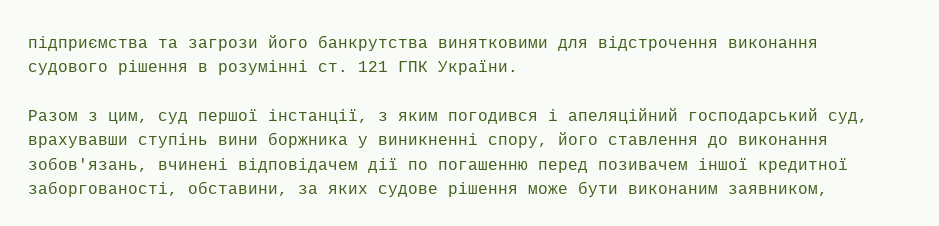підприємства та загрози його банкрутства винятковими для відстрочення виконання судового рішення в розумінні ст. 121 ГПК України.

Разом з цим, суд першої інстанції, з яким погодився і апеляційний господарський суд, врахувавши ступінь вини боржника у виникненні спору, його ставлення до виконання зобов'язань, вчинені відповідачем дії по погашенню перед позивачем іншої кредитної заборгованості, обставини, за яких судове рішення може бути виконаним заявником,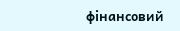фінансовий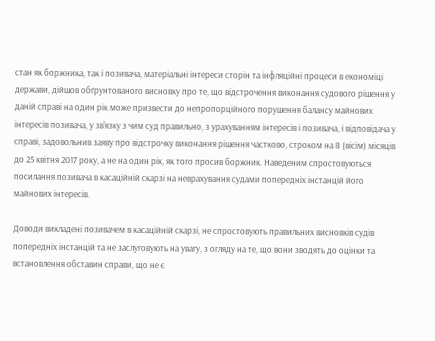стан як боржника, так і позивача, матеріальні інтереси сторін та інфляційні процеси в економіці держави, дійшов обґрунтованого висновку про те, що відстрочення виконання судового рішення у даній справі на один рік може призвести до непропорційного порушення балансу майнових інтересів позивача, у зв'язку з чим суд правильно, з урахуванням інтересів і позивача, і відповідача у справі, задовольнив заяву про відстрочку виконання рішення частково, строком на 8 (вісім) місяців до 25 квітня 2017 року, а не на один рік, як того просив боржник. Наведеним спростовуються посилання позивача в касаційній скарзі на неврахування судами попередніх інстанцій його майнових інтересів.

Доводи викладені позивачем в касаційній скарзі, не спростовують правильних висновків судів попередніх інстанцій та не заслуговують на увагу, з огляду на те, що вони зводять до оцінки та встановлення обставин справи, що не є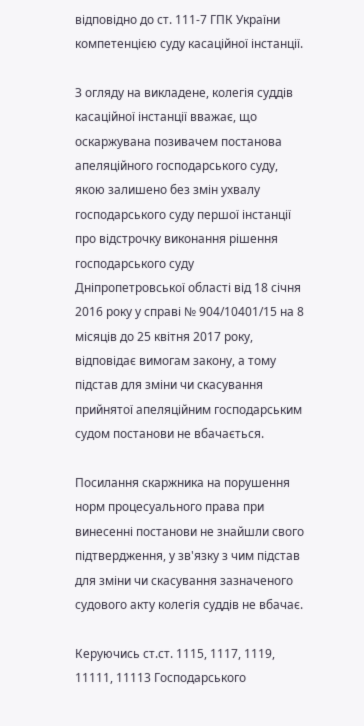відповідно до ст. 111-7 ГПК України компетенцією суду касаційної інстанції.

З огляду на викладене, колегія суддів касаційної інстанції вважає, що оскаржувана позивачем постанова апеляційного господарського суду, якою залишено без змін ухвалу господарського суду першої інстанції про відстрочку виконання рішення господарського суду Дніпропетровської області від 18 січня 2016 року у справі № 904/10401/15 на 8 місяців до 25 квітня 2017 року, відповідає вимогам закону, а тому підстав для зміни чи скасування прийнятої апеляційним господарським судом постанови не вбачається.

Посилання скаржника на порушення норм процесуального права при винесенні постанови не знайшли свого підтвердження, у зв'язку з чим підстав для зміни чи скасування зазначеного судового акту колегія суддів не вбачає.

Керуючись ст.ст. 1115, 1117, 1119, 11111, 11113 Господарського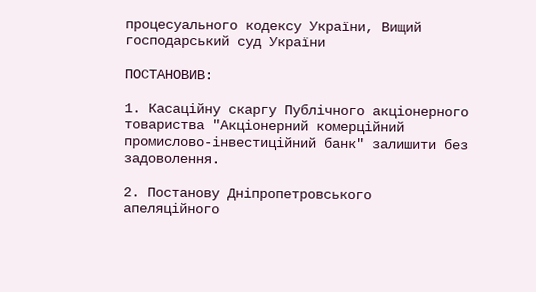процесуального кодексу України, Вищий господарський суд України

ПОСТАНОВИВ:

1. Касаційну скаргу Публічного акціонерного товариства "Акціонерний комерційний промислово-інвестиційний банк" залишити без задоволення.

2. Постанову Дніпропетровського апеляційного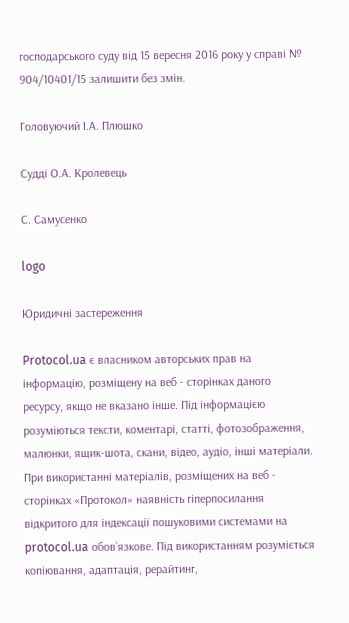господарського суду від 15 вересня 2016 року у справі № 904/10401/15 залишити без змін.

Головуючий І.А. Плюшко

Судді О.А. Кролевець

С. Самусенко

logo

Юридичні застереження

Protocol.ua є власником авторських прав на інформацію, розміщену на веб - сторінках даного ресурсу, якщо не вказано інше. Під інформацією розуміються тексти, коментарі, статті, фотозображення, малюнки, ящик-шота, скани, відео, аудіо, інші матеріали. При використанні матеріалів, розміщених на веб - сторінках «Протокол» наявність гіперпосилання відкритого для індексації пошуковими системами на protocol.ua обов`язкове. Під використанням розуміється копіювання, адаптація, рерайтинг,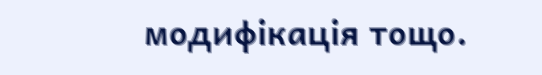модифікація тощо.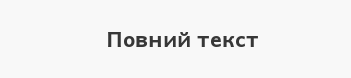Повний текст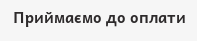Приймаємо до оплати